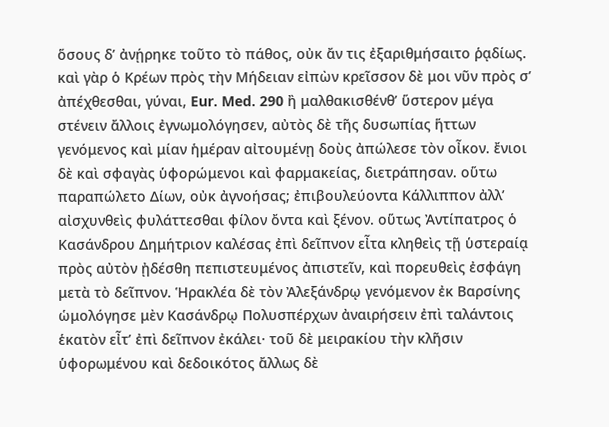ὅσους δʼ ἀνῄρηκε τοῦτο τὸ πάθος, οὐκ ἄν τις ἐξαριθμήσαιτο ῥᾳδίως. καὶ γὰρ ὁ Κρέων πρὸς τὴν Μήδειαν εἰπὼν κρεῖσσον δὲ μοι νῦν πρὸς σʼ ἀπέχθεσθαι, γύναι, Eur. Med. 290 ἢ μαλθακισθένθʼ ὕστερον μέγα στένειν ἄλλοις ἐγνωμολόγησεν, αὐτὸς δὲ τῆς δυσωπίας ἥττων γενόμενος καὶ μίαν ἡμέραν αἰτουμένῃ δοὺς ἀπώλεσε τὸν οἶκον. ἔνιοι δὲ καὶ σφαγὰς ὑφορώμενοι καὶ φαρμακείας, διετράπησαν. οὕτω παραπώλετο Δίων, οὐκ ἀγνοήσας; ἐπιβουλεύοντα Κάλλιππον ἀλλʼ αἰσχυνθεὶς φυλάττεσθαι φίλον ὄντα καὶ ξένον. οὕτως Ἀντίπατρος ὁ Κασάνδρου Δημήτριον καλέσας ἐπὶ δεῖπνον εἶτα κληθεὶς τῇ ὑστεραίᾳ πρὸς αὐτὸν ᾐδέσθη πεπιστευμένος ἀπιστεῖν, καὶ πορευθεὶς ἐσφάγη μετὰ τὸ δεῖπνον. Ἡρακλέα δὲ τὸν Ἀλεξάνδρῳ γενόμενον ἐκ Βαρσίνης ὡμολόγησε μὲν Κασάνδρῳ Πολυσπέρχων ἀναιρήσειν ἐπὶ ταλάντοις ἑκατὸν εἶτʼ ἐπὶ δεῖπνον ἐκάλει· τοῦ δὲ μειρακίου τὴν κλῆσιν ὑφορωμένου καὶ δεδοικότος ἄλλως δὲ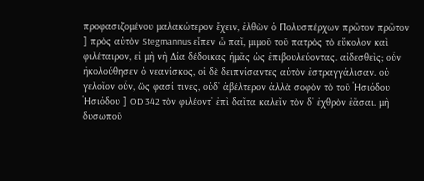προφασιζομένου μαλακώτερον ἔχειν, ἐλθὼν ὁ Πολυσπέρχων πρῶτον πρῶτον ] πρὸς αὐτὸν Stegmannus εἶπεν ὦ παῖ, μιμοῦ τοῦ πατρὸς τὸ εὔκολον καὶ φιλέταιρον, εἰ μὴ νὴ Δία δέδοικας ἡμᾶς ὡς ἐπιβουλεύοντας. αἰδεσθεὶς; οὖν ἠκολούθησεν ὁ νεανίσκος, οἱ δὲ δειπνίσαντες αὐτὸν ἐστραγγάλισαν. οὐ γελοῖον οὖν, ὥς φασί τινες, οὐδʼ ἀβέλτερον ἀλλὰ σοφὸν τὸ τοῦ Ἡσιόδου Ἡσιόδου ] OD 342 τὸν φιλέοντʼ ἐπὶ δαῖτα καλεῖν τὸν δʼ ἐχθρὸν ἐᾶσαι. μὴ δυσωποῦ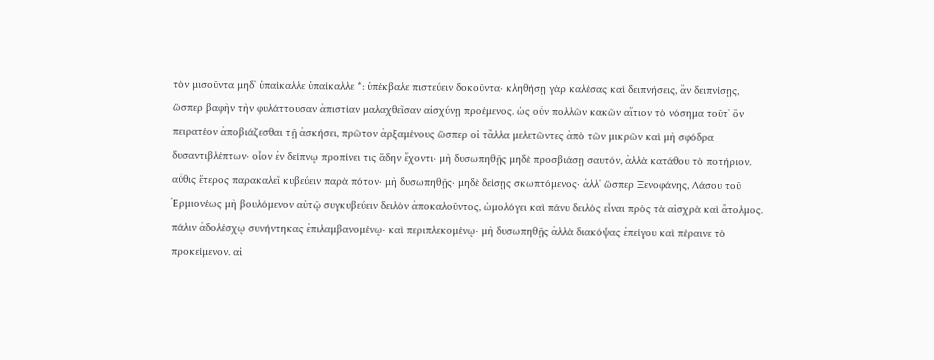τὸν μισοῦντα μηδʼ ὑπαίκαλλε ὑπαίκαλλε *: ὑπέκβαλε πιστεύειν δοκοῦντα· κληθήσῃ γὰρ καλέσας καὶ δειπνήσεις, ἂν δειπνίσῃς, ὥσπερ βαφὴν τὴν φυλάττουσαν ἀπιστίαν μαλαχθεῖσαν αἰσχύνῃ προέμενος. ὡς οὖν πολλῶν κακῶν αἴτιον τὸ νόσημα τοῦτʼ ὂν πειρατέον ἀποβιάζεσθαι τῇ ἀσκήσει, πρῶτον ἀρξαμένους ὥσπερ οἱ τἄλλα μελετῶντες ἀπὸ τῶν μικρῶν καὶ μὴ σφόδρα δυσαντιβλέπτων· οἷον ἐν δείπνῳ προπίνει τις ἅδην ἔχοντι· μὴ δυσωπηθῇς μηδὲ προσβιάσῃ σαυτόν, ἀλλὰ κατάθου τὸ ποτήριον. αὖθις ἕτερος παρακαλεῖ κυβεύειν παρὰ πότον· μὴ δυσωπηθῇς· μηδὲ δείσῃς σκωπτόμενος· ἀλλʼ ὥσπερ Ξενοφάνης, Λάσου τοῦ Ἑρμιονέως μὴ βουλόμενον αὐτῷ συγκυβεύειν δειλὸν ἀποκαλοῦντος, ὡμολόγει καὶ πάνυ δειλὸς εἶναι πρὸς τὰ αἰσχρὰ καὶ ἄτολμος. πάλιν ἀδολέσχῳ συνήντηκας ἐπιλαμβανομένῳ· καὶ περιπλεκομένῳ· μὴ δυσωπηθῇς ἀλλὰ διακόψας ἐπείγου καὶ πέραινε τὸ προκείμενον. αἱ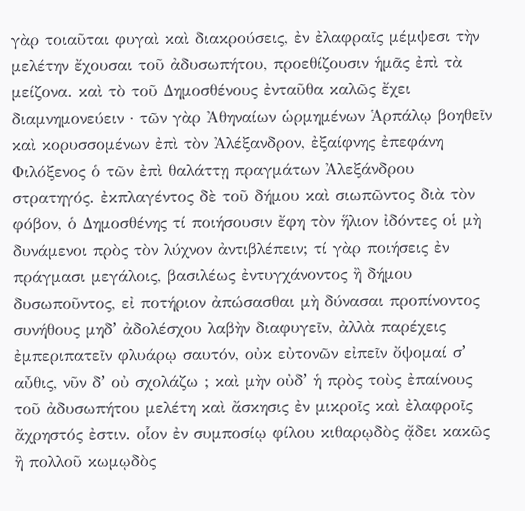γὰρ τοιαῦται φυγαὶ καὶ διακρούσεις, ἐν ἐλαφραῖς μέμψεσι τὴν μελέτην ἔχουσαι τοῦ ἀδυσωπήτου, προεθίζουσιν ἡμᾶς ἐπὶ τὰ μείζονα. καὶ τὸ τοῦ Δημοσθένους ἐνταῦθα καλῶς ἔχει διαμνημονεύειν · τῶν γὰρ Ἀθηναίων ὡρμημένων Ἁρπάλῳ βοηθεῖν καὶ κορυσσομένων ἐπὶ τὸν Ἀλέξανδρον, ἐξαίφνης ἐπεφάνη Φιλόξενος ὁ τῶν ἐπὶ θαλάττῃ πραγμάτων Ἀλεξάνδρου στρατηγός. ἐκπλαγέντος δὲ τοῦ δήμου καὶ σιωπῶντος διὰ τὸν φόβον, ὁ Δημοσθένης τί ποιήσουσιν ἔφη τὸν ἥλιον ἰδόντες οἱ μὴ δυνάμενοι πρὸς τὸν λύχνον ἀντιβλέπειν; τί γὰρ ποιήσεις ἐν πράγμασι μεγάλοις, βασιλέως ἐντυγχάνοντος ἢ δήμου δυσωποῦντος, εἰ ποτήριον ἀπώσασθαι μὴ δύνασαι προπίνοντος συνήθους μηδʼ ἀδολέσχου λαβὴν διαφυγεῖν, ἀλλὰ παρέχεις ἐμπεριπατεῖν φλυάρῳ σαυτόν, οὐκ εὐτονῶν εἰπεῖν ὄψομαί σʼ αὖθις, νῦν δʼ οὐ σχολάζω ; καὶ μὴν οὐδʼ ἡ πρὸς τοὺς ἐπαίνους τοῦ ἀδυσωπήτου μελέτη καὶ ἄσκησις ἐν μικροῖς καὶ ἐλαφροῖς ἄχρηστός ἐστιν. οἷον ἐν συμποσίῳ φίλου κιθαρῳδὸς ᾄδει κακῶς ἢ πολλοῦ κωμῳδὸς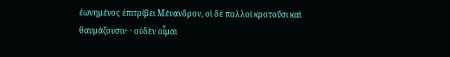ἐωνημένος ἐπιτρίβει Μένανδρον, οἱ δὲ πολλοὶ κροτοῦσι καὶ θαυμάζουσιν· · οὐδὲν οἶμαι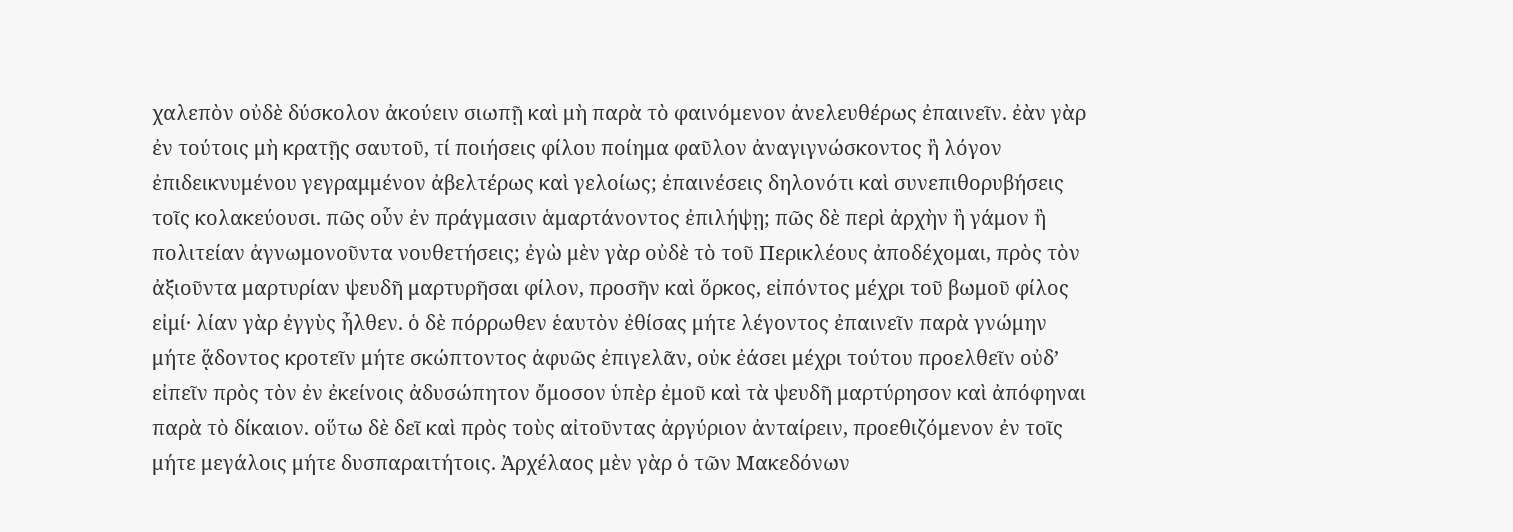χαλεπὸν οὐδὲ δύσκολον ἀκούειν σιωπῇ καὶ μὴ παρὰ τὸ φαινόμενον ἀνελευθέρως ἐπαινεῖν. ἐὰν γὰρ ἐν τούτοις μὴ κρατῇς σαυτοῦ, τί ποιήσεις φίλου ποίημα φαῦλον ἀναγιγνώσκοντος ἢ λόγον ἐπιδεικνυμένου γεγραμμένον ἀβελτέρως καὶ γελοίως; ἐπαινέσεις δηλονότι καὶ συνεπιθορυβήσεις τοῖς κολακεύουσι. πῶς οὖν ἐν πράγμασιν ἁμαρτάνοντος ἐπιλήψῃ; πῶς δὲ περὶ ἀρχὴν ἢ γάμον ἢ πολιτείαν ἀγνωμονοῦντα νουθετήσεις; ἐγὼ μὲν γὰρ οὐδὲ τὸ τοῦ Περικλέους ἀποδέχομαι, πρὸς τὸν ἀξιοῦντα μαρτυρίαν ψευδῆ μαρτυρῆσαι φίλον, προσῆν καὶ ὅρκος, εἰπόντος μέχρι τοῦ βωμοῦ φίλος εἰμί· λίαν γὰρ ἐγγὺς ἦλθεν. ὁ δὲ πόρρωθεν ἑαυτὸν ἐθίσας μήτε λέγοντος ἐπαινεῖν παρὰ γνώμην μήτε ᾅδοντος κροτεῖν μήτε σκώπτοντος ἀφυῶς ἐπιγελᾶν, οὐκ ἐάσει μέχρι τούτου προελθεῖν οὐδʼ εἰπεῖν πρὸς τὸν ἐν ἐκείνοις ἀδυσώπητον ὄμοσον ὑπὲρ ἐμοῦ καὶ τὰ ψευδῆ μαρτύρησον καὶ ἀπόφηναι παρὰ τὸ δίκαιον. οὕτω δὲ δεῖ καὶ πρὸς τοὺς αἰτοῦντας ἀργύριον ἀνταίρειν, προεθιζόμενον ἐν τοῖς μήτε μεγάλοις μήτε δυσπαραιτήτοις. Ἀρχέλαος μὲν γὰρ ὁ τῶν Μακεδόνων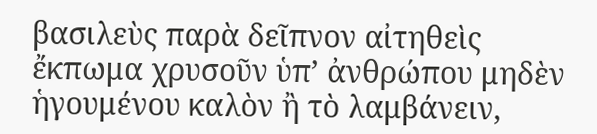βασιλεὺς παρὰ δεῖπνον αἰτηθεὶς ἔκπωμα χρυσοῦν ὑπʼ ἀνθρώπου μηδὲν ἡγουμένου καλὸν ἢ τὸ λαμβάνειν,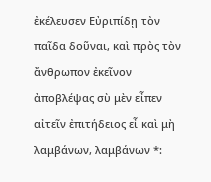ἐκέλευσεν Εὐριπίδῃ τὸν παῖδα δοῦναι, καὶ πρὸς τὸν ἄνθρωπον ἐκεῖνον ἀποβλέψας σὺ μὲν εἶπεν αἰτεῖν ἐπιτήδειος εἶ καὶ μὴ λαμβάνων, λαμβάνων *: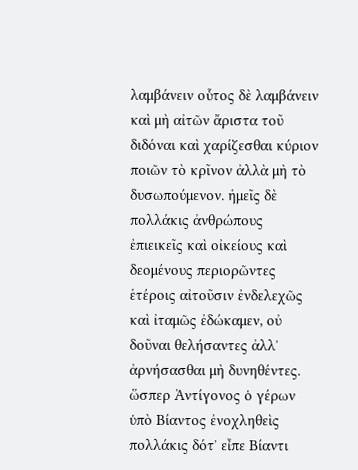λαμβάνειν οὗτος δὲ λαμβάνειν καὶ μὴ αἰτῶν ἄριστα τοῦ διδόναι καὶ χαρίζεσθαι κύριον ποιῶν τὸ κρῖνον ἀλλὰ μὴ τὸ δυσωπούμενον. ἡμεῖς δὲ πολλάκις ἀνθρώπους ἐπιεικεῖς καὶ οἰκείους καὶ δεομένους περιορῶντες ἑτέροις αἰτοῦσιν ἐνδελεχῶς καὶ ἰταμῶς ἐδώκαμεν, οὐ δοῦναι θελήσαντες ἀλλʼ ἀρνήσασθαι μὴ δυνηθέντες. ὥσπερ Ἀντίγονος ὁ γέρων ὑπὸ Βίαντος ἐνοχληθεὶς πολλάκις δότʼ εἶπε Βίαντι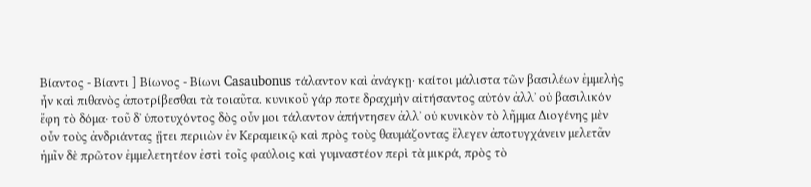Βίαντος - Βίαντι ] Βίωνος - Βίωνι Casaubonus τάλαντον καὶ ἀνάγκῃ· καίτοι μάλιστα τῶν βασιλέων ἐμμελὴς ἦν καὶ πιθανὸς ἀποτρίβεσθαι τὰ τοιαῦτα. κυνικοῦ γάρ ποτε δραχμὴν αἰτήσαντος αὐτόν ἀλλʼ οὐ βασιλικόν ἔφη τὸ δόμα· τοῦ δʼ ὑποτυχόντος δὸς οὖν μοι τάλαντον ἀπήντησεν ἀλλʼ οὐ κυνικὸν τὸ λῆμμα Διογένης μὲν οὖν τοὺς ἀνδριάντας ᾔτει περιιὼν ἐν Κεραμεικῷ καὶ πρὸς τοὺς θαυμάζοντας ἔλεγεν ἀποτυγχάνειν μελετᾶν ἡμῖν δὲ πρῶτον ἐμμελετητέον ἐστὶ τοῖς φαύλοις καὶ γυμναστέον περὶ τὰ μικρά, πρὸς τὸ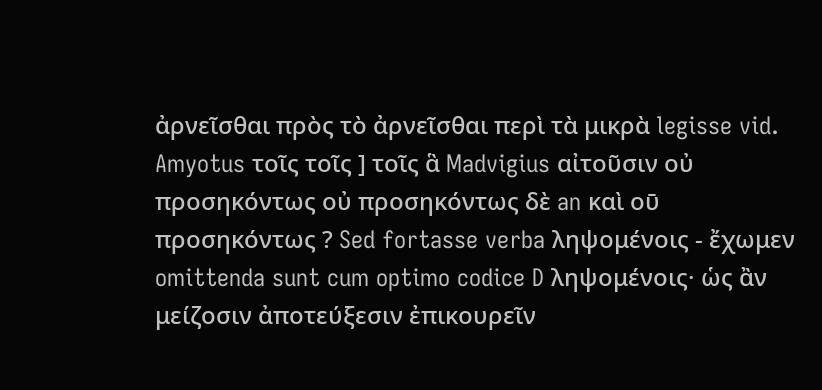ἀρνεῖσθαι πρὸς τὸ ἀρνεῖσθαι περὶ τὰ μικρὰ legisse vid. Amyotus τοῖς τοῖς ] τοῖς ἃ Madvigius αἰτοῦσιν οὐ προσηκόντως οὐ προσηκόντως δὲ an καὶ οῡ προσηκόντως ? Sed fortasse verba ληψομένοις - ἔχωμεν omittenda sunt cum optimo codice D ληψομένοις· ὡς ἂν μείζοσιν ἀποτεύξεσιν ἐπικουρεῖν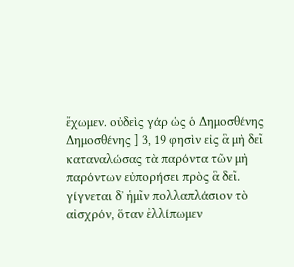ἔχωμεν. οὐδεὶς γάρ ὡς ὁ Δημοσθένης Δημοσθένης ] 3, 19 φησὶν εἰς ἃ μὴ δεῖ καταναλώσας τὰ παρόντα τῶν μὴ παρόντων εὐπορήσει πρὸς ἃ δεῖ. γίγνεται δʼ ἡμῖν πολλαπλάσιον τὸ αἰσχρόν, ὅταν ἐλλίπωμεν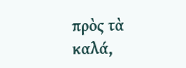πρὸς τὰ καλά,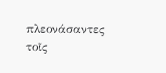πλεονάσαντες τοῖς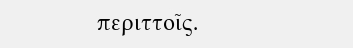περιττοῖς.